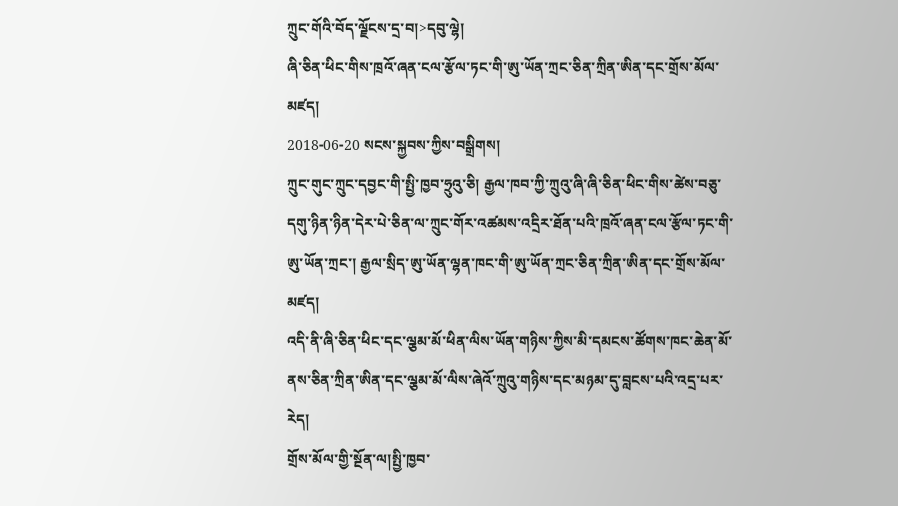ཀྲུང་གོའི་བོད་ལྗོངས་དྲ་བ།>དབུ་ལྷེ།
ཞི་ཅིན་ཕིང་གིས་ཁྲའོ་ཞན་ངལ་རྩོལ་ཏང་གི་ཨུ་ཡོན་ཀྲང་ཅིན་ཀྲིན་ཨིན་དང་གྲོས་མོལ་མཛད།
2018-06-20 སངས་སྐྱབས་ཀྱིས་བསྒྲིགས།
ཀྲུང་གུང་ཀྲུང་དབྱང་གི་སྤྱི་ཁྱབ་ཧྲུའུ་ཅི། རྒྱལ་ཁབ་ཀྱི་ཀྲུའུ་ཞི་ཞི་ཅིན་ཕིང་གིས་ཚེས་བཅུ་དགུ་ཉིན་ཉིན་དེར་པེ་ཅིན་ལ་ཀྲུང་གོར་འཚམས་འདྲིར་ཐོན་པའི་ཁྲའོ་ཞན་ངལ་རྩོལ་ཏང་གི་ཨུ་ཡོན་ཀྲང་། རྒྱལ་སྲིད་ཨུ་ཡོན་ལྷན་ཁང་གི་ཨུ་ཡོན་ཀྲང་ཅིན་ཀྲིན་ཨིན་དང་གྲོས་མོལ་མཛད།
འདི་ནི་ཞི་ཅིན་ཕིང་དང་ལྕམ་མོ་ཕིན་ལིས་ཡོན་གཉིས་ཀྱིས་མི་དམངས་ཚོགས་ཁང་ཆེན་མོ་ནས་ཅིན་ཀྲིན་ཨིན་དང་ལྕམ་མོ་ལིས་ཞེའོ་ཀྲུའུ་གཉིས་དང་མཉམ་དུ་བླངས་པའི་འདྲ་པར་རེད།
གྲོས་མོལ་གྱི་སྔོན་ལ།སྤྱི་ཁྱབ་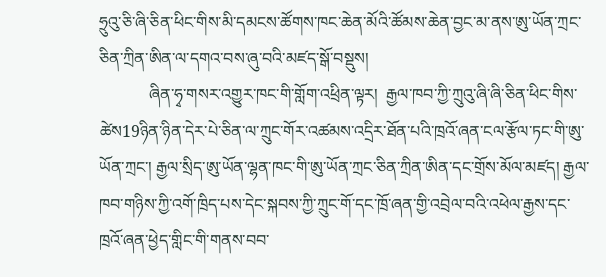ཧྲུའུ་ཅི་ཞི་ཅིན་ཕིང་གིས་མི་དམངས་ཚོགས་ཁང་ཆེན་མོའི་ཚོམས་ཆེན་བྱང་མ་ནས་ཨུ་ཡོན་ཀྲང་ཅིན་ཀྲིན་ཨིན་ལ་དགའ་བས་ཞུ་བའི་མཛད་སྒོ་བསྡུས།
            ཞིན་ཧྭ་གསར་འགྱུར་ཁང་གི་གློག་འཕྲིན་ལྟར།  རྒྱལ་ཁབ་ཀྱི་ཀྲུའུ་ཞི་ཞི་ཅིན་ཕིང་གིས་ཚེས19ཉིན་ཉིན་དེར་པེ་ཅིན་ལ་ཀྲུང་གོར་འཚམས་འདྲིར་ཐོན་པའི་ཁྲའོ་ཞན་ངལ་རྩོལ་ཏང་གི་ཨུ་ཡོན་ཀྲང་། རྒྱལ་སྲིད་ཨུ་ཡོན་ལྷན་ཁང་གི་ཨུ་ཡོན་ཀྲང་ཅིན་ཀྲིན་ཨིན་དང་གྲོས་མོལ་མཛད། རྒྱལ་ཁབ་གཉིས་ཀྱི་འགོ་ཁྲིད་པས་དེང་སྐབས་ཀྱི་ཀྲུང་གོ་དང་ཁྲོ་ཞན་གྱི་འབྲེལ་བའི་འཕེལ་རྒྱས་དང་ཁྲའོ་ཞན་ཕྱེད་གླིང་གི་གནས་བབ་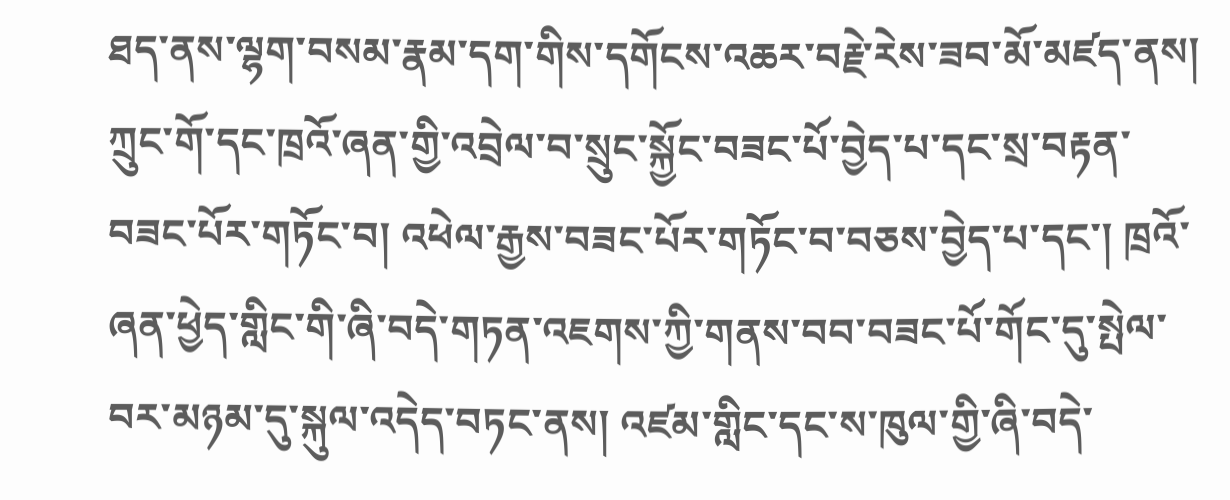ཐད་ནས་ལྷག་བསམ་རྣམ་དག་གིས་དགོངས་འཆར་བརྗེ་རེས་ཟབ་མོ་མཛད་ནས། ཀྲུང་གོ་དང་ཁྲའོ་ཞན་གྱི་འབྲེལ་བ་སྲུང་སྐྱོང་བཟང་པོ་བྱེད་པ་དང་སྲ་བརྟན་བཟང་པོར་གཏོང་བ། འཕེལ་རྒྱས་བཟང་པོར་གཏོང་བ་བཅས་བྱེད་པ་དང་། ཁྲའོ་ཞན་ཕྱེད་གླིང་གི་ཞི་བདེ་གཏན་འཇགས་ཀྱི་གནས་བབ་བཟང་པོ་གོང་དུ་སྤེལ་བར་མཉམ་དུ་སྐུལ་འདེད་བཏང་ནས། འཛམ་གླིང་དང་ས་ཁུལ་གྱི་ཞི་བདེ་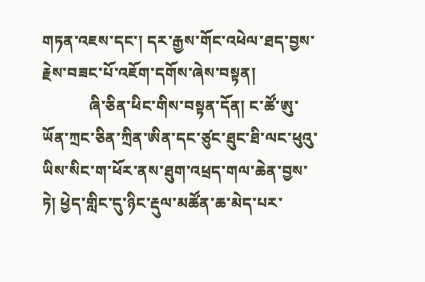གཏན་འཇས་དང་། དར་རྒྱས་གོང་འཕེལ་ཐད་བྱས་རྗེས་བཟང་པོ་འཇོག་དགོས་ཞེས་བསྟན།
            ཞི་ཅིན་ཕིང་གིས་བསྟན་དོན། ང་ཚོ་ཨུ་ཡོན་ཀྲང་ཅིན་ཀྲིན་ཨིན་དང་ཙུང་ཐུང་ཐི་ལང་ཕུའུ་ཡིས་སིང་ག་ཕོར་ནས་ཐུག་འཕྲད་གལ་ཆེན་བྱས་ཏེ། ཕྱེད་གླིང་དུ་ཉིང་རྡུལ་མཚོན་ཆ་མེད་པར་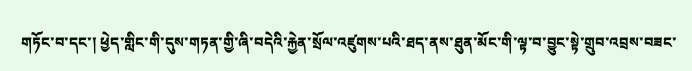གཏོང་བ་དང་། ཕྱེད་གླིང་གི་དུས་གཏན་གྱི་ཞི་བདེའི་རྐྱེན་སྲོལ་འཛུགས་པའི་ཐད་ནས་ཐུན་མོང་གི་ལྟ་བ་བྱུང་སྟེ་གྲུབ་འབྲས་བཟང་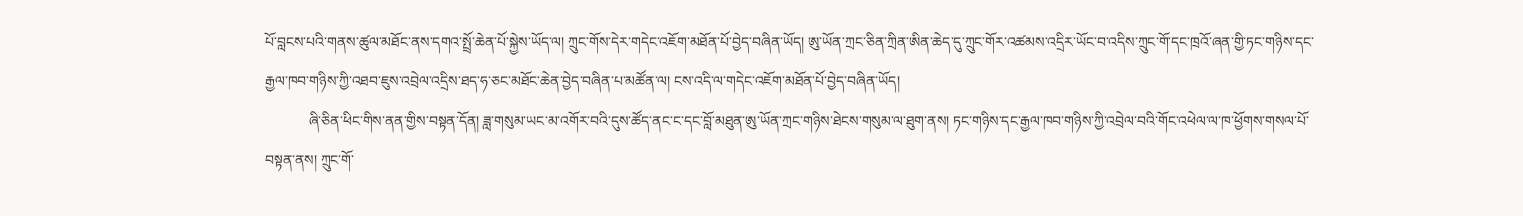པོ་བླངས་པའི་གནས་ཚུལ་མཐོང་ནས་དགའ་སྤྲོ་ཆེན་པོ་སྐྱེས་ཡོད་ལ། ཀྲུང་གོས་དེར་གདེང་འཇོག་མཐོན་པོ་བྱེད་བཞིན་ཡོད། ཨུ་ཡོན་ཀྲང་ཅིན་ཀྲིན་ཨིན་ཆེད་དུ་ཀྲུང་གོར་འཚམས་འདྲིར་ཡོང་བ་འདིས་ཀྲུང་གོ་དང་ཁྲའོ་ཞན་གྱི་ཏང་གཉིས་དང་རྒྱལ་ཁབ་གཉིས་ཀྱི་འཐབ་ཇུས་འབྲེལ་འདྲིས་ཐད་ཧ་ཅང་མཐོང་ཆེན་བྱེད་བཞིན་པ་མཚོན་ལ། ངས་འདི་ལ་གདེང་འཇོག་མཐོན་པོ་བྱེད་བཞིན་ཡོད།
            ཞི་ཅིན་ཕིང་གིས་ནན་གྱིས་བསྟན་དོན། ཟླ་གསུམ་ཡང་མ་འགོར་བའི་དུས་ཚོད་ནང་ང་དང་བློ་མཐུན་ཨུ་ཡོན་ཀྲང་གཉིས་ཐེངས་གསུམ་ལ་ཐུག་ནས། ཏང་གཉིས་དང་རྒྱལ་ཁབ་གཉིས་ཀྱི་འབྲེལ་བའི་གོང་འཕེལ་ལ་ཁ་ཕྱོགས་གསལ་པོ་བསྟན་ནས། ཀྲུང་གོ་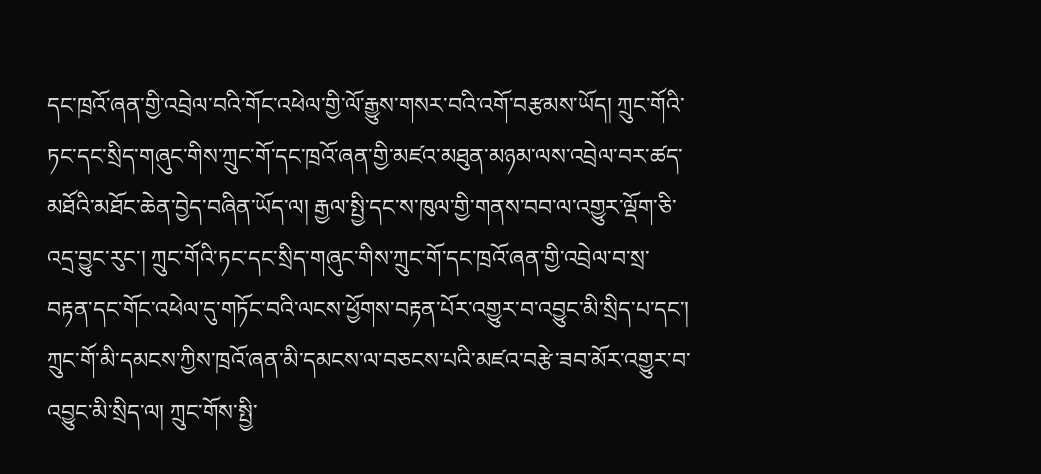དང་ཁྲའོ་ཞན་གྱི་འབྲེལ་བའི་གོང་འཕེལ་གྱི་ལོ་རྒྱུས་གསར་བའི་འགོ་བརྩམས་ཡོད། ཀྲུང་གོའི་ཏང་དང་སྲིད་གཞུང་གིས་ཀྲུང་གོ་དང་ཁྲའོ་ཞན་གྱི་མཛའ་མཐུན་མཉམ་ལས་འབྲེལ་བར་ཚད་མཐོའི་མཐོང་ཆེན་བྱེད་བཞིན་ཡོད་ལ། རྒྱལ་སྤྱི་དང་ས་ཁུལ་གྱི་གནས་བབ་ལ་འགྱུར་ལྡོག་ཅི་འདྲ་བྱུང་རུང་། ཀྲུང་གོའི་ཏང་དང་སྲིད་གཞུང་གིས་ཀྲུང་གོ་དང་ཁྲའོ་ཞན་གྱི་འབྲེལ་བ་སྲ་བརྟན་དང་གོང་འཕེལ་དུ་གཏོང་བའི་ལངས་ཕྱོགས་བརྟན་པོར་འགྱུར་བ་འབྱུང་མི་སྲིད་པ་དང་། ཀྲུང་གོ་མི་དམངས་ཀྱིས་ཁྲའོ་ཞན་མི་དམངས་ལ་བཅངས་པའི་མཛའ་བརྩེ་ཟབ་མོར་འགྱུར་བ་འབྱུང་མི་སྲིད་ལ། ཀྲུང་གོས་སྤྱི་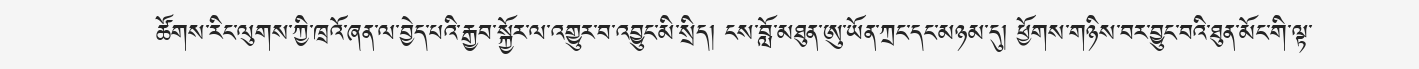ཚོགས་རིང་ལུགས་ཀྱི་ཁྲའོ་ཞན་ལ་བྱེད་པའི་རྒྱབ་སྐྱོར་ལ་འགྱུར་བ་འབྱུང་མི་སྲིད། ངས་བློ་མཐུན་ཨུ་ཡོན་ཀྲང་དང་མཉམ་དུ། ཕྱོགས་གཉིས་བར་བྱུང་བའི་ཐུན་མོང་གི་ལྟ་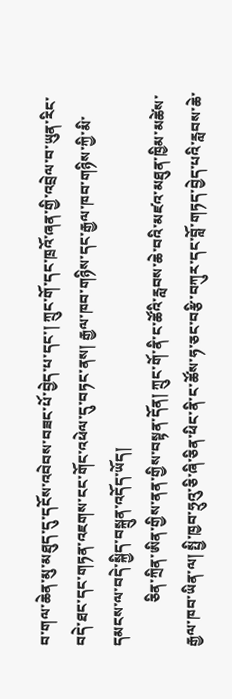བ་གལ་ཆེན་མུ་མཐུད་དུ་དངོས་འབེབས་བཟང་པོ་བྱེད་པ་དང་། ཀྲུང་གོ་དང་ཁྲའོ་ཞན་གྱི་འབྲེལ་བ་ཡུན་རིང་བདེ་ཐང་དང་གཏན་འཇགས་ངང་གོང་འཕེལ་དུ་བཏང་ནས། རྒྱལ་ཁབ་གཉིས་དང་རྒྱལ་ཁབ་གཉིས་ཀྱི་མི་དམངས་ལ་བདེ་སྐྱིད་བསྐྲུན་འདོད་ཡོད།
            ཅིན་ཀྲིན་ཨིན་གྱིས་ནན་གྱིས་བསྟན་དོན། ཀྲུང་གོ་ནི་ང་ཚོའི་རླབས་ཆེ་བའི་མཛའ་མཐུན་ཁྱིམ་མཚེས་རྒྱལ་ཁབ་ཡིན་ལ། སྤྱི་ཁྱབ་ཧྲུའུ་ཅི་ཞི་ཅིན་ཕིང་ནི་ང་ཚོས་ཧ་ཅང་བརྩི་བཀུར་དང་བློ་གཏད་བྱེད་པའི་རླབས་ཆེ་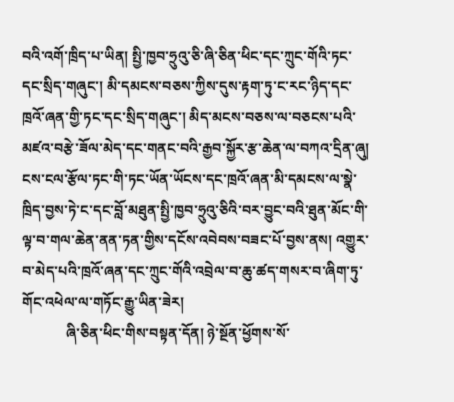བའི་འགོ་ཁྲིད་པ་ཡིན། སྤྱི་ཁྱབ་ཧྲུའུ་ཅི་ཞི་ཅིན་ཕིང་དང་ཀྲུང་གོའི་ཏང་དང་སྲིད་གཞུང་། མི་དམངས་བཅས་ཀྱིས་དུས་རྟག་ཏུ་ང་རང་ཉིད་དང་ཁྲའོ་ཞན་གྱི་ཏང་དང་སྲིད་གཞུང་། མིད་མངས་བཅས་ལ་བཅངས་པའི་མཛའ་བརྩེ་ཟོལ་མེད་དང་གནང་བའི་རྒྱབ་སྐྱོར་རྩ་ཆེན་ལ་བཀའ་དྲིན་ཞུ། ངས་ངལ་རྩོལ་ཏང་གི་ཏང་ཡོན་ཡོངས་དང་ཁྲའོ་ཞན་མི་དམངས་ལ་སྣེ་ཁྲིད་བྱས་ཏེ་ང་དང་བློ་མཐུན་སྤྱི་ཁྱབ་ཧྲུའུ་ཅིའི་བར་བྱུང་བའི་ཐུན་མོང་གི་ལྟ་བ་གལ་ཆེན་ནན་ཏན་གྱིས་དངོས་འབེབས་བཟང་པོ་བྱས་ནས། འགྱུར་བ་མེད་པའི་ཁྲའོ་ཞན་དང་ཀྲུང་གོའི་འབྲེལ་བ་ཆུ་ཚད་གསར་བ་ཞིག་ཏུ་གོང་འཕེལ་ལ་གཏོང་རྒྱུ་ཡིན་ཟེར།
            ཞི་ཅིན་ཕིང་གིས་བསྟན་དོན། ཉེ་སྔོན་ཕྱོགས་སོ་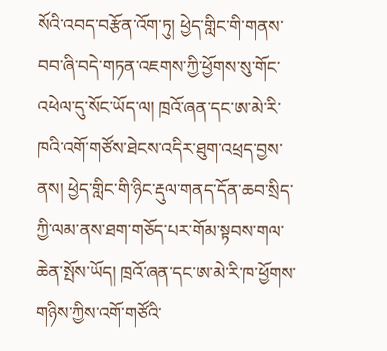སོའི་འབད་བརྩོན་འོག་ཏུ། ཕྱེད་གླིང་གི་གནས་བབ་ཞི་བདེ་གཏན་འཇགས་ཀྱི་ཕྱོགས་སུ་གོང་འཕེལ་དུ་སོང་ཡོད་ལ། ཁྲའོ་ཞན་དང་ཨ་མེ་རི་ཁའི་འགོ་གཙོས་ཐེངས་འདིར་ཐུག་འཕྲད་བྱས་ནས། ཕྱེད་གླིང་གི་ཉིང་རྡུལ་གནད་དོན་ཆབ་སྲིད་ཀྱི་ལམ་ནས་ཐག་གཅོད་པར་གོམ་སྟབས་གལ་ཆེན་སྤོས་ཡོད། ཁྲའོ་ཞན་དང་ཨ་མེ་རི་ཁ་ཕྱོགས་གཉིས་ཀྱིས་འགོ་གཙོའི་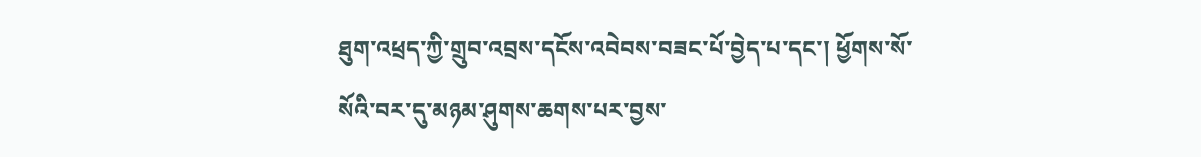ཐུག་འཕྲད་ཀྱི་གྲུབ་འབྲས་དངོས་འབེབས་བཟང་པོ་བྱེད་པ་དང་། ཕྱོགས་སོ་སོའི་བར་དུ་མཉམ་ཤུགས་ཆགས་པར་བྱས་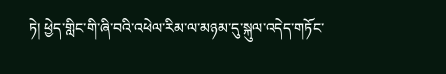ཏེ། ཕྱེད་གླིང་གི་ཞི་བའི་འཕེལ་རིམ་ལ་མཉམ་དུ་སྐུལ་འདེད་གཏོང་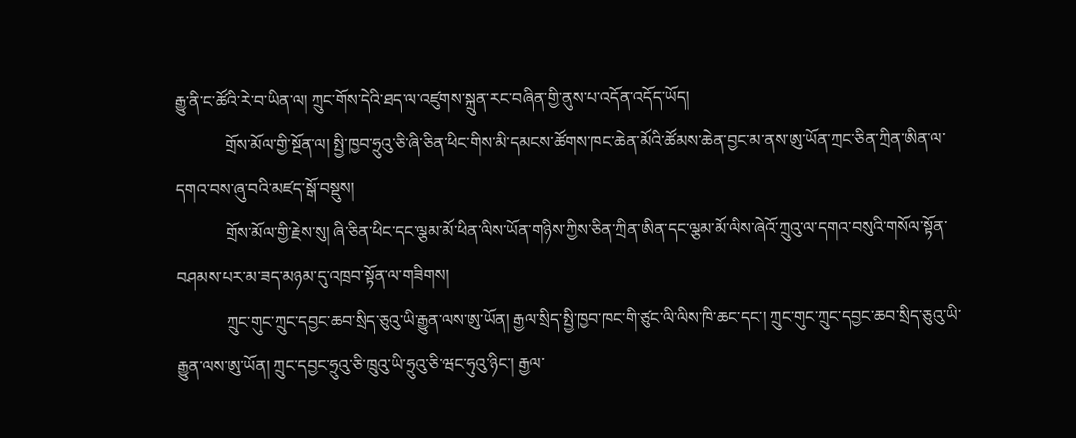རྒྱུ་ནི་ང་ཚོའི་རེ་བ་ཡིན་ལ། ཀྲུང་གོས་དེའི་ཐད་ལ་འཛུགས་སྐྲུན་རང་བཞིན་གྱི་ནུས་པ་འདོན་འདོད་ཡོད།
            གྲོས་མོལ་གྱི་སྔོན་ལ། སྤྱི་ཁྱབ་ཧྲུའུ་ཅི་ཞི་ཅིན་ཕིང་གིས་མི་དམངས་ཚོགས་ཁང་ཆེན་མོའི་ཚོམས་ཆེན་བྱང་མ་ནས་ཨུ་ཡོན་ཀྲང་ཅིན་ཀྲིན་ཨིན་ལ་དགའ་བས་ཞུ་བའི་མཛད་སྒོ་བསྡུས།
            གྲོས་མོལ་གྱི་རྗེས་སུ། ཞི་ཅིན་ཕིང་དང་ལྕམ་མོ་ཕིན་ལིས་ཡོན་གཉིས་ཀྱིས་ཅིན་ཀྲིན་ཨིན་དང་ལྕམ་མོ་ལིས་ཞེའོ་ཀྲུའུ་ལ་དགའ་བསུའི་གསོལ་སྟོན་བཤམས་པར་མ་ཟད་མཉམ་དུ་འཁྲབ་སྟོན་ལ་གཟིགས།
            ཀྲུང་གུང་ཀྲུང་དབྱང་ཆབ་སྲིད་ཅུའུ་ཡི་རྒྱུན་ལས་ཨུ་ཡོན། རྒྱལ་སྲིད་སྤྱི་ཁྱབ་ཁང་གི་ཙུང་ལི་ལིས་ཁི་ཆང་དང་། ཀྲུང་གུང་ཀྲུང་དབྱང་ཆབ་སྲིད་ཅུའུ་ཡི་རྒྱུན་ལས་ཨུ་ཡོན། ཀྲུང་དབྱང་ཧྲུའུ་ཅི་ཁྲུའུ་ཡི་ཧྲུའུ་ཅི་ཝང་ཧུའུ་ཉིང་། རྒྱལ་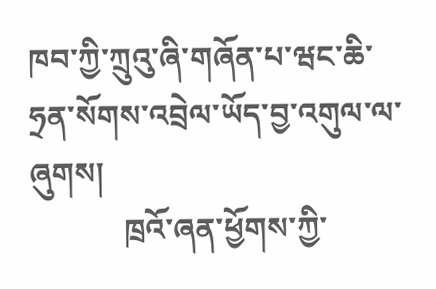ཁབ་ཀྱི་ཀྲུའུ་ཞི་གཞོན་པ་ཝང་ཆི་ཧྲན་སོགས་འབྲེལ་ཡོད་བྱ་འགུལ་ལ་ཞུགས།
            ཁྲའོ་ཞན་ཕྱོགས་ཀྱི་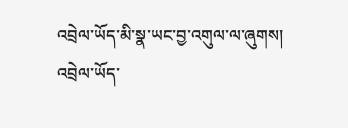འབྲེལ་ཡོད་མི་སྣ་ཡང་བྱ་འགུལ་ལ་ཞུགས།
འབྲེལ་ཡོད་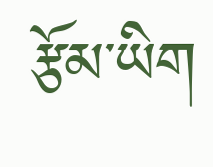རྩོམ་ཡིག